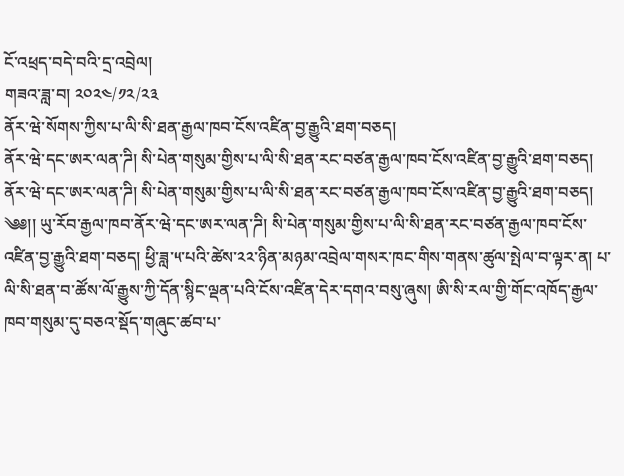ངོ་འཕྲད་བདེ་བའི་དྲ་འབྲེལ།
གཟའ་ཟླ་བ། ༢༠༢༤/༡༢/༢༣
ནོར་ཝེ་སོགས་ཀྱིས་པ་ལི་སི་ཐན་རྒྱལ་ཁབ་ངོས་འཛིན་བྱ་རྒྱུའི་ཐག་བཅད།
ནོར་ཝེ་དང་ཨར་ལན་ཌི། སི་པེན་གསུམ་གྱིས་པ་ལི་སི་ཐན་རང་བཙན་རྒྱལ་ཁབ་ངོས་འཛིན་བྱ་རྒྱུའི་ཐག་བཅད།
ནོར་ཝེ་དང་ཨར་ལན་ཌི། སི་པེན་གསུམ་གྱིས་པ་ལི་སི་ཐན་རང་བཙན་རྒྱལ་ཁབ་ངོས་འཛིན་བྱ་རྒྱུའི་ཐག་བཅད།
༄༅།། ཡུ་རོབ་རྒྱལ་ཁབ་ནོར་ཝེ་དང་ཨར་ལན་ཌི། སི་པེན་གསུམ་གྱིས་པ་ལི་སི་ཐན་རང་བཙན་རྒྱལ་ཁབ་ངོས་འཛིན་བྱ་རྒྱུའི་ཐག་བཅད། ཕྱི་ཟླ་༥་པའི་ཚེས་༢༢་ཉིན་མཉམ་འབྲེལ་གསར་ཁང་གིས་གནས་ཚུལ་སྤེལ་བ་ལྟར་ན། པ་ལི་སི་ཐན་བ་ཚོས་ལོ་རྒྱུས་ཀྱི་དོན་སྙིང་ལྡན་པའི་ངོས་འཛིན་དེར་དགའ་བསུ་ཞུས། ཨི་སི་རལ་གྱི་གོང་འཁོད་རྒྱལ་ཁབ་གསུམ་དུ་བཅའ་སྡོད་གཞུང་ཚབ་པ་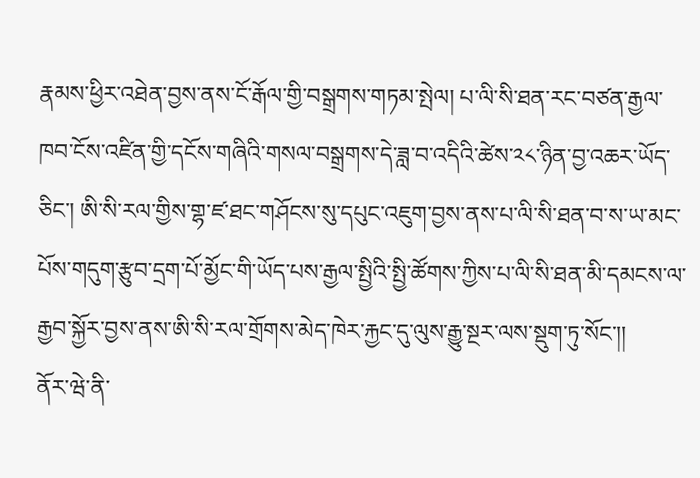རྣམས་ཕྱིར་འཐེན་བྱས་ནས་ངོ་རྒོལ་གྱི་བསྒྲགས་གཏམ་སྤེལ། པ་ལི་སི་ཐན་རང་བཙན་རྒྱལ་ཁབ་ངོས་འཛིན་གྱི་དངོས་གཞིའི་གསལ་བསྒྲགས་དེ་ཟླ་བ་འདིའི་ཚེས་༢༨་ཉིན་བྱ་འཆར་ཡོད་ཅིང་། ཨི་སི་རལ་གྱིས་གྷ་ཛ་ཐང་གཤོངས་སུ་དཔུང་འཇུག་བྱས་ནས་པ་ལི་སི་ཐན་བ་ས་ཡ་མང་པོས་གདུག་རྩུབ་དྲག་པོ་མྱོང་གི་ཡོད་པས་རྒྱལ་སྤྱིའི་སྤྱི་ཚོགས་ཀྱིས་པ་ལི་སི་ཐན་མི་དམངས་ལ་རྒྱབ་སྐྱོར་བྱས་ནས་ཨི་སི་རལ་གྲོགས་མེད་ཁེར་རྐྱང་དུ་ལུས་རྒྱུ་སྔར་ལས་སྡུག་ཏུ་སོང་།།
ནོར་ཝེ་ནི་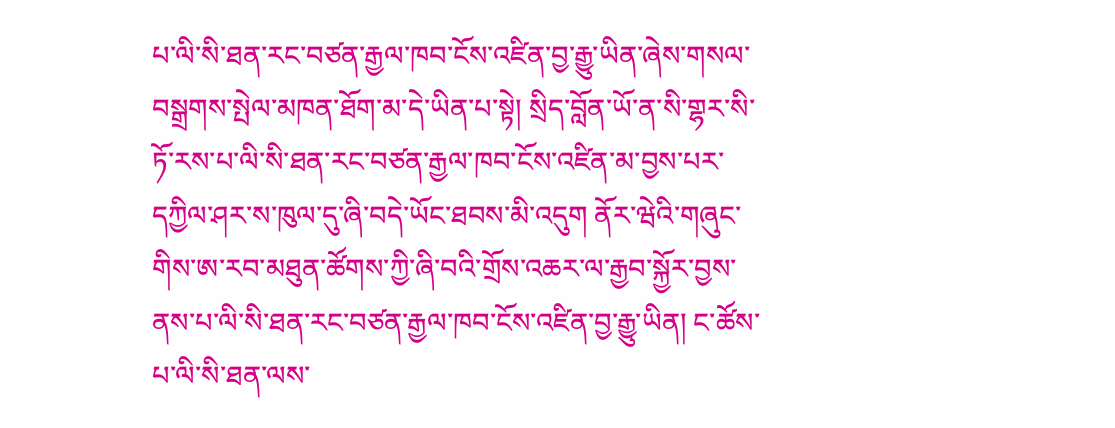པ་ལི་སི་ཐན་རང་བཙན་རྒྱལ་ཁབ་ངོས་འཛིན་བྱ་རྒྱུ་ཡིན་ཞེས་གསལ་བསྒྲགས་སྤེལ་མཁན་ཐོག་མ་དེ་ཡིན་པ་སྟེ། སྲིད་བློན་ཡོ་ན་སི་གྷར་སི་ཏོ་རས་པ་ལི་སི་ཐན་རང་བཙན་རྒྱལ་ཁབ་ངོས་འཛིན་མ་བྱས་པར་དཀྱིལ་ཤར་ས་ཁུལ་དུ་ཞི་བདེ་ཡོང་ཐབས་མི་འདུག ནོར་ཝེའི་གཞུང་གིས་ཨ་རབ་མཐུན་ཚོགས་ཀྱི་ཞི་བའི་གྲོས་འཆར་ལ་རྒྱབ་སྐྱོར་བྱས་ནས་པ་ལི་སི་ཐན་རང་བཙན་རྒྱལ་ཁབ་ངོས་འཛིན་བྱ་རྒྱུ་ཡིན། ང་ཚོས་པ་ལི་སི་ཐན་ལས་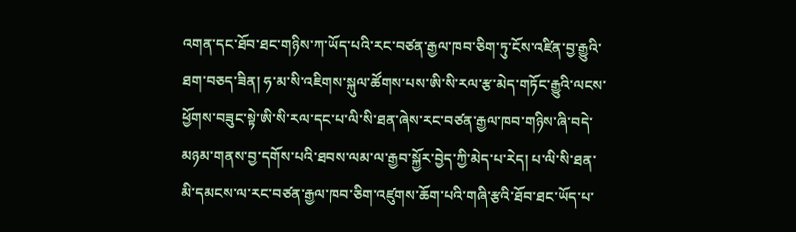འགན་དང་ཐོབ་ཐང་གཉིས་ཀ་ཡོད་པའི་རང་བཙན་རྒྱལ་ཁབ་ཅིག་ཏུ་ངོས་འཛིན་བྱ་རྒྱུའི་ཐག་བཅད་ཟིན། ཧ་མ་སི་འཇིགས་སྐུལ་ཚོགས་པས་ཨི་སི་རལ་རྩ་མེད་གཏོང་རྒྱུའི་ལངས་ཕྱོགས་བཟུང་སྟེ་ཨི་སི་རལ་དང་པ་ལི་སི་ཐན་ཞེས་རང་བཙན་རྒྱལ་ཁབ་གཉིས་ཞི་བདེ་མཉམ་གནས་བྱ་དགོས་པའི་ཐབས་ལམ་ལ་རྒྱབ་སྐྱོར་བྱེད་ཀྱི་མེད་པ་རེད། པ་ལི་སི་ཐན་མི་དམངས་ལ་རང་བཙན་རྒྱལ་ཁབ་ཅིག་འཛུགས་ཆོག་པའི་གཞི་རྩའི་ཐོབ་ཐང་ཡོད་པ་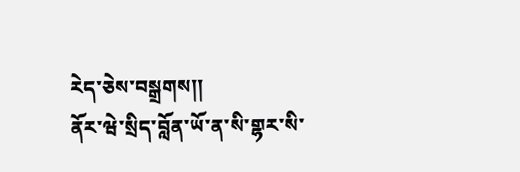རེད་ཅེས་བསྒྲགས།།
ནོར་ཝེ་སྲིད་བློན་ཡོ་ན་སི་གྷར་སི་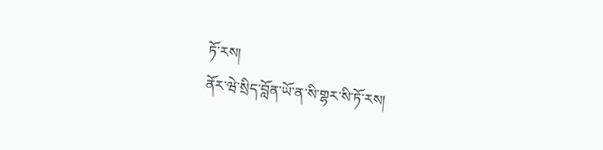ཏོ་རས།
ནོར་ཝེ་སྲིད་བློན་ཡོ་ན་སི་གྷར་སི་ཏོ་རས།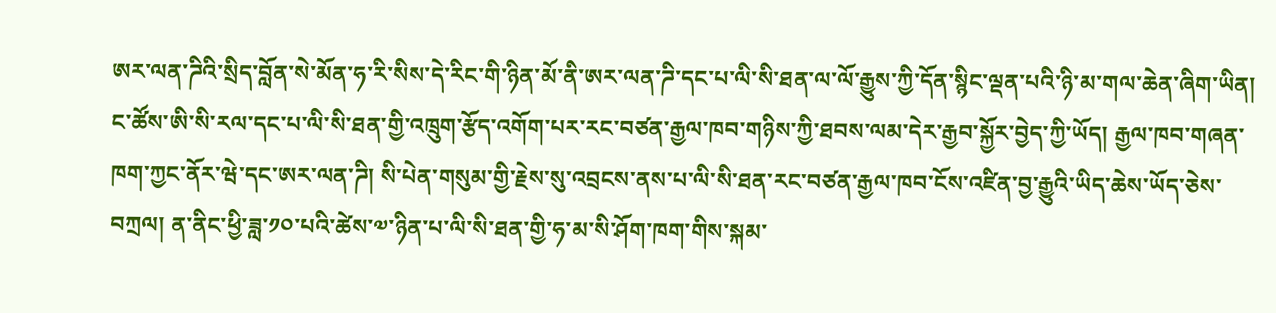ཨར་ལན་ཌིའི་སྲིད་བློན་སེ་མོན་ཧ་རི་སིས་དེ་རིང་གི་ཉིན་མོ་ནི་ཨར་ལན་ཌི་དང་པ་ལི་སི་ཐན་ལ་ལོ་རྒྱུས་ཀྱི་དོན་སྙིང་ལྡན་པའི་ཉི་མ་གལ་ཆེན་ཞིག་ཡིན། ང་ཚོས་ཨི་སི་རལ་དང་པ་ལི་སི་ཐན་གྱི་འཁྲུག་རྩོད་འགོག་པར་རང་བཙན་རྒྱལ་ཁབ་གཉིས་ཀྱི་ཐབས་ལམ་དེར་རྒྱབ་སྐྱོར་བྱེད་ཀྱི་ཡོད། རྒྱལ་ཁབ་གཞན་ཁག་ཀྱང་ནོར་ཝེ་དང་ཨར་ལན་ཌི། སི་པེན་གསུམ་གྱི་རྗེས་སུ་འབྲངས་ནས་པ་ལི་སི་ཐན་རང་བཙན་རྒྱལ་ཁབ་ངོས་འཛིན་བྱ་རྒྱུའི་ཡིད་ཆེས་ཡོད་ཅེས་བཀྲལ། ན་ནིང་ཕྱི་ཟླ་༡༠་པའི་ཚེས་༧་ཉིན་པ་ལི་སི་ཐན་གྱི་ཧ་མ་སི་ཤོག་ཁག་གིས་སྐམ་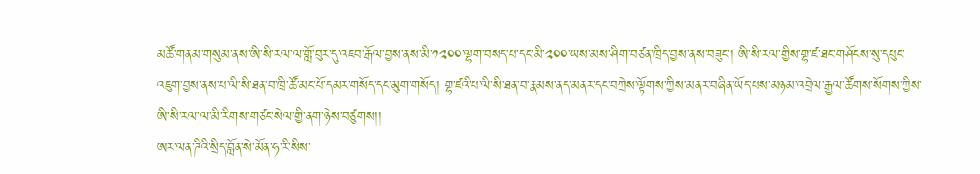མཚོ་གནམ་གསུམ་ནས་ཨི་སི་རལ་ལ་གློ་བུར་དུ་འཇབ་རྒོལ་བྱས་ནས་མི་༡༢༠༠་ལྷག་བསད་པ་དང་མི་༢༠༠་ཡས་མས་ཤིག་བཙན་ཁྲིད་བྱས་ནས་བཟུང་། ཨི་སི་རལ་གྱིས་གྷ་ཛ་ཐང་གཤོངས་སུ་དཔུང་འཇུག་བྱས་ནས་པ་ལི་སི་ཐན་བ་ཁྲི་ཚོ་མང་པོ་དམར་གསོད་དང་མུག་གསོད། གྷ་ཛའི་པ་ལི་སི་ཐན་བ་རྣམས་ནད་མནར་དང་བཀྲེས་ལྟོགས་ཀྱིས་མནར་བཞིན་ཡོད་པས་མཉམ་འབྲེལ་རྒྱལ་ཚོགས་སོགས་ཀྱིས་ཨི་སི་རལ་ལ་མི་རིགས་གཙང་སེལ་གྱི་ནག་ཉེས་བཙུགས།།
ཨར་ལན་ཌིའི་སྲིད་བློན་སེ་མོན་ཧ་རི་སིས་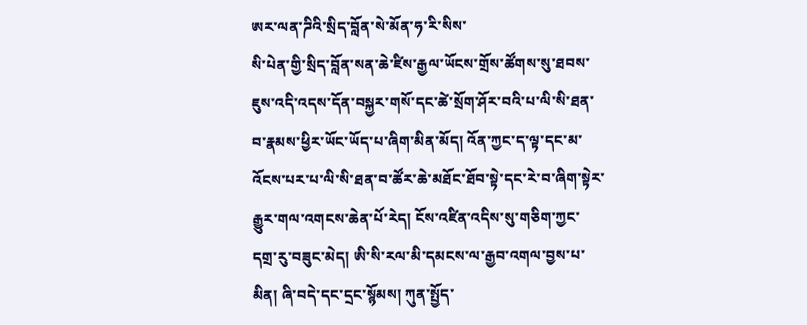ཨར་ལན་ཌིའི་སྲིད་བློན་སེ་མོན་ཧ་རི་སིས་
སི་པེན་གྱི་སྲིད་བློན་སན་ཆེ་ཛིས་རྒྱལ་ཡོངས་གྲོས་ཚོགས་སུ་ཐབས་ཇུས་འདི་འདས་དོན་བསྐྱར་གསོ་དང་ཚེ་སྲོག་ཤོར་བའི་པ་ལི་སི་ཐན་བ་རྣམས་ཕྱིར་ཡོང་ཡོད་པ་ཞིག་མིན་མོད། འོན་ཀྱང་ད་ལྟ་དང་མ་འོངས་པར་པ་ལི་སི་ཐན་བ་ཚོར་ཆེ་མཐོང་ཐོབ་སྟེ་དང་རེ་བ་ཞིག་སྟེར་རྒྱུར་གལ་འགངས་ཆེན་པོ་རེད། ངོས་འཛིན་འདིས་སུ་གཅིག་ཀྱང་དགྲ་རུ་བཟུང་མེད། ཨི་སི་རལ་མི་དམངས་ལ་རྒྱབ་འགལ་བྱས་པ་མིན། ཞི་བདེ་དང་དྲང་སྙོམས། ཀུན་སྤྱོད་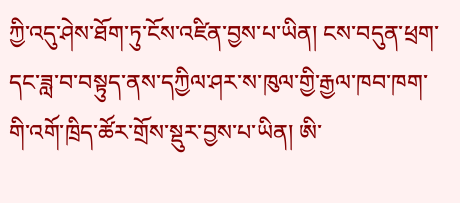ཀྱི་འདུ་ཤེས་ཐོག་ཏུ་ངོས་འཛིན་བྱས་པ་ཡིན། ངས་བདུན་ཕྲག་དང་ཟླ་བ་བསྟུད་ནས་དཀྱིལ་ཤར་ས་ཁུལ་གྱི་རྒྱལ་ཁབ་ཁག་གི་འགོ་ཁྲིད་ཚོར་གྲོས་སྡུར་བྱས་པ་ཡིན། ཨི་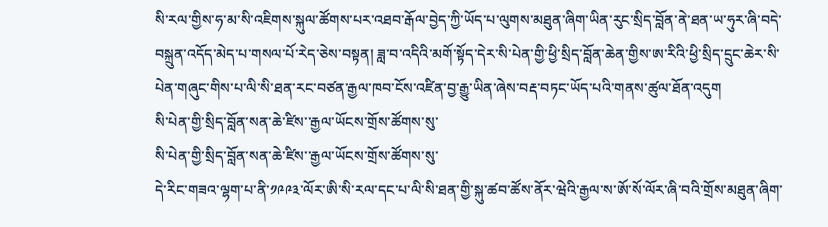སི་རལ་གྱིས་ཧ་མ་སི་འཇིགས་སྐུལ་ཚོགས་པར་འཐབ་རྒོལ་བྱེད་ཀྱི་ཡོད་པ་ལུགས་མཐུན་ཞིག་ཡིན་རུང་སྲིད་བློན་ནེ་ཐན་ཡ་ཧུར་ཞི་བདེ་བསྐྲུན་འདོད་མེད་པ་གསལ་པོ་རེད་ཅེས་བསྟན། ཟླ་བ་འདིའི་མགོ་སྟོད་དེར་སི་པེན་གྱི་ཕྱི་སྲིད་བློན་ཆེན་གྱིས་ཨ་རིའི་ཕྱི་སྲིད་དྲུང་ཆེར་སི་པེན་གཞུང་གིས་པ་ལི་སི་ཐན་རང་བཙན་རྒྱལ་ཁབ་ངོས་འཛིན་བྱ་རྒྱུ་ཡིན་ཞེས་བརྡ་བཏང་ཡོད་པའི་གནས་ཚུལ་ཐོན་འདུག
སི་པེན་གྱི་སྲིད་བློན་སན་ཆེ་ཛིས་་རྒྱལ་ཡོངས་གྲོས་ཚོགས་སུ་
སི་པེན་གྱི་སྲིད་བློན་སན་ཆེ་ཛིས་་རྒྱལ་ཡོངས་གྲོས་ཚོགས་སུ་
དེ་རིང་གཟའ་ལྷག་པ་ནི་༡༩༩༣་ལོར་ཨི་སི་རལ་དང་པ་ལི་སི་ཐན་གྱི་སྐུ་ཚབ་ཚོས་ནོར་ཝེའི་རྒྱལ་ས་ཨོ་སོ་ལོར་ཞི་བའི་གྲོས་མཐུན་ཞིག་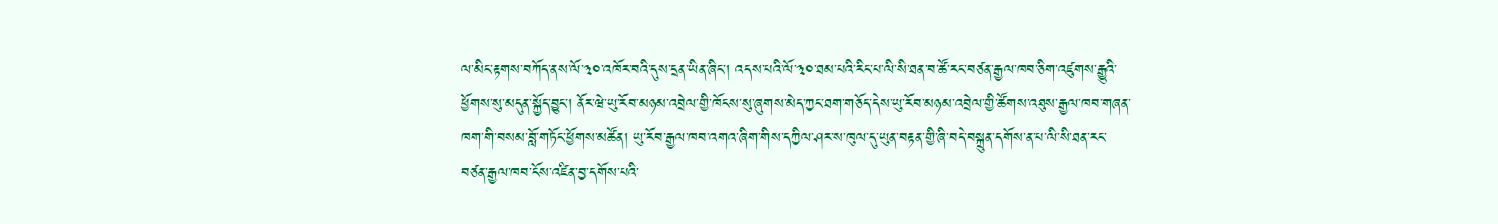ལ་མིང་རྟགས་བཀོད་ནས་ལོ་༣༠་འཁོར་བའི་དུས་དྲན་ཡིན་ཞིང་། འདས་པའི་ལོ་༣༠་ཐམ་པའི་རིང་པ་ལི་སི་ཐན་བ་ཚོ་རང་བཙན་རྒྱལ་ཁབ་ཅིག་འཛུགས་རྒྱུའི་ཕྱོགས་སུ་མདུན་སྐྱོད་བྱུང་། ནོར་ཝེ་ཡུ་རོབ་མཉམ་འབྲེལ་གྱི་ཁོངས་སུ་ཞུགས་མེད་ཀྱང་ཐག་གཅོད་དེས་ཡུ་རོབ་མཉམ་འབྲེལ་གྱི་ཚོགས་འཐུས་རྒྱལ་ཁབ་གཞན་ཁག་གི་བསམ་བློ་གཏོང་ཕྱོགས་མཚོན། ཡུ་རོབ་རྒྱལ་ཁབ་འགའ་ཞིག་གིས་དཀྱིལ་ཤར་ས་ཁུལ་དུ་ཡུན་བརྟན་གྱི་ཞི་བདེ་བསྐྲུན་དགོས་ན་པ་ལི་སི་ཐན་རང་བཙན་རྒྱལ་ཁབ་ངོས་འཛིན་བྱ་དགོས་པའི་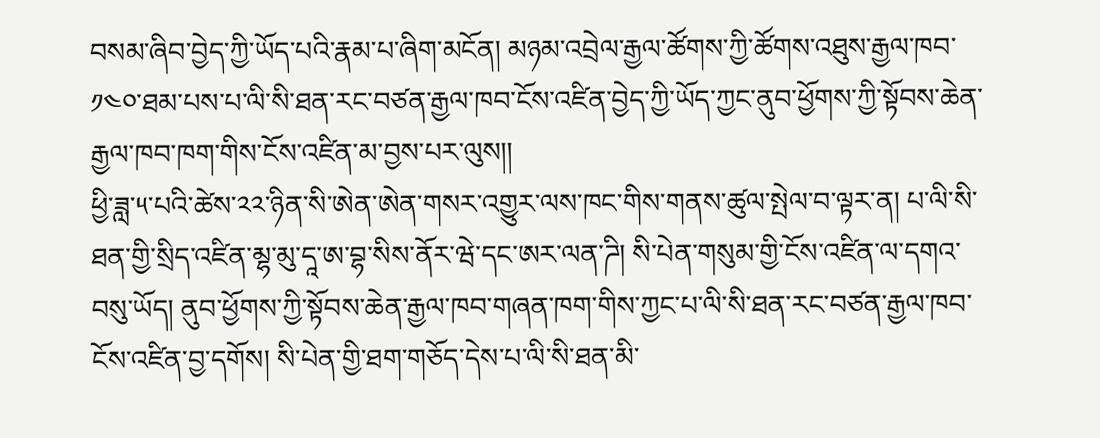བསམ་ཞིབ་བྱེད་ཀྱི་ཡོད་པའི་རྣམ་པ་ཞིག་མངོན། མཉམ་འབྲེལ་རྒྱལ་ཚོགས་ཀྱི་ཚོགས་འཐུས་རྒྱལ་ཁབ་༡༤༠་ཐམ་པས་པ་ལི་སི་ཐན་རང་བཙན་རྒྱལ་ཁབ་ངོས་འཛིན་བྱེད་ཀྱི་ཡོད་ཀྱང་ནུབ་ཕྱོགས་ཀྱི་སྟོབས་ཆེན་རྒྱལ་ཁབ་ཁག་གིས་ངོས་འཛིན་མ་བྱས་པར་ལུས།།
ཕྱི་ཟླ་༥་པའི་ཚེས་༢༢་ཉིན་སི་ཨེན་ཨེན་གསར་འགྱུར་ལས་ཁང་གིས་གནས་ཚུལ་སྤེལ་བ་ལྟར་ན། པ་ལི་སི་ཐན་གྱི་སྲིད་འཛིན་མྷ་མུ་དཱ་ཨ་བྷ་སིས་ནོར་ཝེ་དང་ཨར་ལན་ཌི། སི་པེན་གསུམ་གྱི་ངོས་འཛིན་ལ་དགའ་བསུ་ཡོད། ནུབ་ཕྱོགས་ཀྱི་སྟོབས་ཆེན་རྒྱལ་ཁབ་གཞན་ཁག་གིས་ཀྱང་པ་ལི་སི་ཐན་རང་བཙན་རྒྱལ་ཁབ་ངོས་འཛིན་བྱ་དགོས། སི་པེན་གྱི་ཐག་གཅོད་དེས་པ་ལི་སི་ཐན་མི་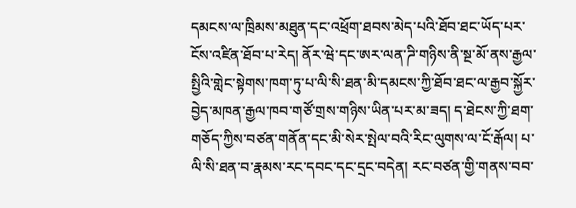དམངས་ལ་ཁྲིམས་མཐུན་དང་འཕྲོག་ཐབས་མེད་པའི་ཐོབ་ཐང་ཡོད་པར་ངོས་འཛིན་ཐོབ་པ་རེད། ནོར་ཝེ་དང་ཨར་ལན་ཌི་གཉིས་ནི་སྔ་མོ་ནས་རྒྱལ་སྤྱིའི་གླེང་སྟེགས་ཁག་ཏུ་པ་ལི་སི་ཐན་མི་དམངས་ཀྱི་ཐོབ་ཐང་ལ་རྒྱབ་སྐྱོར་བྱེད་མཁན་རྒྱལ་ཁབ་གཙོ་གྲས་གཉིས་ཡིན་པར་མ་ཟད། ད་ཐེངས་ཀྱི་ཐག་གཅོད་ཀྱིས་བཙན་གནོན་དང་མི་སེར་སྤེལ་བའི་རིང་ལུགས་ལ་ངོ་རྒོལ། པ་ལི་སི་ཐན་བ་རྣམས་རང་དབང་དང་དྲང་བདེན། རང་བཙན་གྱི་གནས་བབ་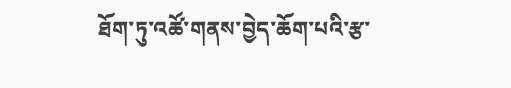ཐོག་ཏུ་འཚོ་གནས་བྱེད་ཆོག་པའི་རྩ་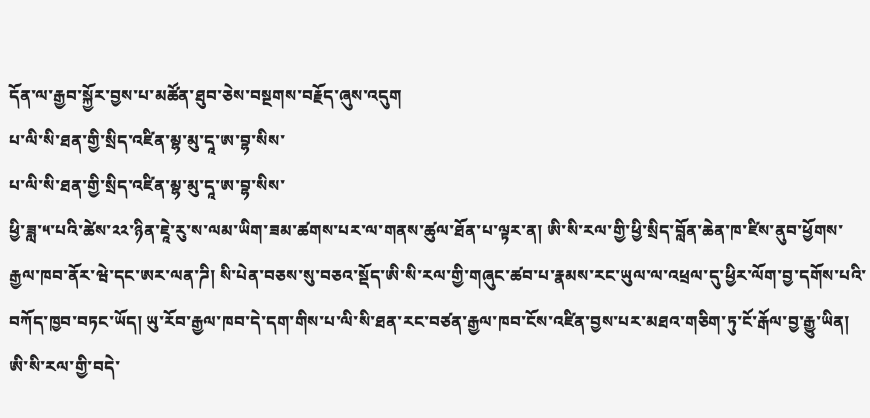དོན་ལ་རྒྱབ་སྐྱོར་བྱས་པ་མཚོན་ཐུབ་ཅེས་བསྔགས་བརྗོད་ཞུས་འདུག
པ་ལི་སི་ཐན་གྱི་སྲིད་འཛིན་མྷ་མུ་དཱ་ཨ་བྷ་སིས་
པ་ལི་སི་ཐན་གྱི་སྲིད་འཛིན་མྷ་མུ་དཱ་ཨ་བྷ་སིས་
ཕྱི་ཟླ་༥་པའི་ཚེས་༢༢་ཉིན་ཇཱེ་རུ་ས་ལམ་ཡིག་ཟམ་ཚགས་པར་ལ་གནས་ཚུལ་ཐོན་པ་ལྟར་ན། ཨི་སི་རལ་གྱི་ཕྱི་སྲིད་བློན་ཆེན་ཁ་ཛིས་ནུབ་ཕྱོགས་རྒྱལ་ཁབ་ནོར་ཝེ་དང་ཨར་ལན་ཌི། སི་པེན་བཅས་སུ་བཅའ་སྡོད་ཨི་སི་རལ་གྱི་གཞུང་ཚབ་པ་རྣམས་རང་ཡུལ་ལ་འཕྲལ་དུ་ཕྱིར་ལོག་བྱ་དགོས་པའི་བཀོད་ཁྱབ་བཏང་ཡོད། ཡུ་རོབ་རྒྱལ་ཁབ་དེ་དག་གིས་པ་ལི་སི་ཐན་རང་བཙན་རྒྱལ་ཁབ་ངོས་འཛིན་བྱས་པར་མཐའ་གཅིག་ཏུ་ངོ་རྒོལ་བྱ་རྒྱུ་ཡིན། ཨི་སི་རལ་གྱི་བདེ་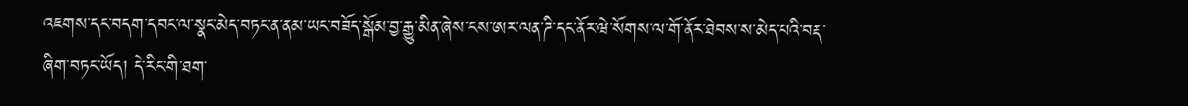འཇགས་དང་བདག་དབང་ལ་སྣང་མེད་བཏང་ན་ནམ་ཡང་བཟོད་སྒོམ་བྱ་རྒྱུ་མིན་ཞེས་ངས་ཨར་ལན་ཌི་དང་ནོར་ཝེ་སོགས་ལ་གོ་ནོར་ཐེབས་ས་མེད་པའི་བརྡ་ཞིག་བཏང་ཡོད། དེ་རིང་གི་ཐག་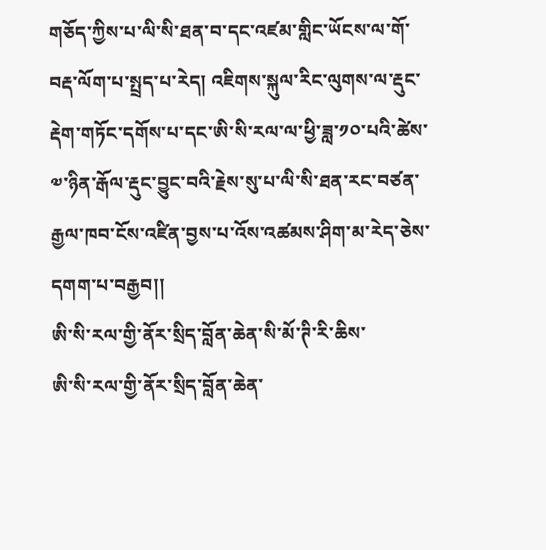གཅོད་ཀྱིས་པ་ལི་སི་ཐན་བ་དང་འཛམ་གླིང་ཡོངས་ལ་གོ་བརྡ་ལོག་པ་སྤྲད་པ་རེད། འཇིགས་སྐུལ་རིང་ལུགས་ལ་རྡུང་རྡེག་གཏོང་དགོས་པ་དང་ཨི་སི་རལ་ལ་ཕྱི་ཟླ་༡༠་པའི་ཚེས་༧་ཉིན་རྒོལ་རྡུང་བྱུང་བའི་རྗེས་སུ་པ་ལི་སི་ཐན་རང་བཙན་རྒྱལ་ཁབ་ངོས་འཛིན་བྱས་པ་འོས་འཚམས་ཤིག་མ་རེད་ཅེས་དགག་པ་བརྒྱབ།།
ཨི་སི་རལ་གྱི་ནོར་སྲིད་བློན་ཆེན་སི་མོ་ཊི་རི་ཆིས་
ཨི་སི་རལ་གྱི་ནོར་སྲིད་བློན་ཆེན་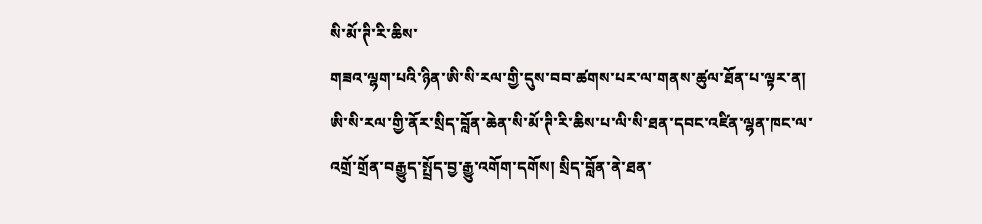སི་མོ་ཊི་རི་ཆིས་
གཟའ་ལྷག་པའི་ཉིན་ཨི་སི་རལ་གྱི་དུས་བབ་ཚགས་པར་ལ་གནས་ཚུལ་ཐོན་པ་ལྟར་ན། ཨི་སི་རལ་གྱི་ནོར་སྲིད་བློན་ཆེན་སི་མོ་ཊི་རི་ཆིས་པ་ལི་སི་ཐན་དབང་འཛིན་ལྷན་ཁང་ལ་འགྲོ་གྲོན་བརྒྱུད་སྤྲོད་བྱ་རྒྱུ་འགོག་དགོས། སྲིད་བློན་ནེ་ཐན་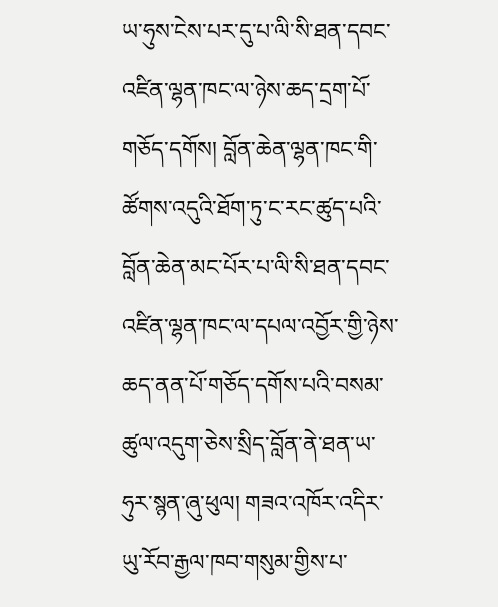ཡ་ཧུས་ངེས་པར་དུ་པ་ལི་སི་ཐན་དབང་འཛིན་ལྷན་ཁང་ལ་ཉེས་ཆད་དྲག་པོ་གཅོད་དགོས། བློན་ཆེན་ལྷན་ཁང་གི་ཚོགས་འདུའི་ཐོག་ཏུ་ང་རང་ཚུད་པའི་བློན་ཆེན་མང་པོར་པ་ལི་སི་ཐན་དབང་འཛིན་ལྷན་ཁང་ལ་དཔལ་འབྱོར་གྱི་ཉེས་ཆད་ནན་པོ་གཅོད་དགོས་པའི་བསམ་ཚུལ་འདུག་ཅེས་སྲིད་བློན་ནེ་ཐན་ཡ་ཧུར་སྙན་ཞུ་ཕུལ། གཟའ་འཁོར་འདིར་ཡུ་རོབ་རྒྱལ་ཁབ་གསུམ་གྱིས་པ་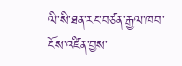ལི་སི་ཐན་རང་བཙན་རྒྱལ་ཁབ་ངོས་འཛིན་བྱས་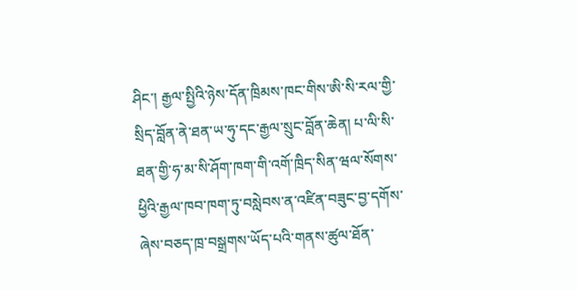ཤིང་། རྒྱལ་སྤྱིའི་ཉེས་དོན་ཁྲིམས་ཁང་གིས་ཨི་སི་རལ་གྱི་སྲིད་བློན་ནེ་ཐན་ཡ་ཧུ་དང་རྒྱལ་སྲུང་བློན་ཆེན། པ་ལི་སི་ཐན་གྱི་ཧ་མ་སི་ཤོག་ཁག་གི་འགོ་ཁྲིད་སིན་ཝལ་སོགས་ཕྱིའི་རྒྱལ་ཁབ་ཁག་ཏུ་བསླེབས་ན་འཛིན་བཟུང་བྱ་དགོས་ཞེས་བཅད་ཁྲ་བསྒྲགས་ཡོད་པའི་གནས་ཚུལ་ཐོན་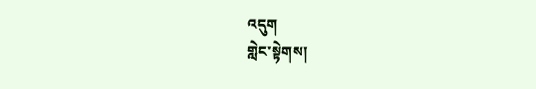འདུག
གླེང་སྟེགས།